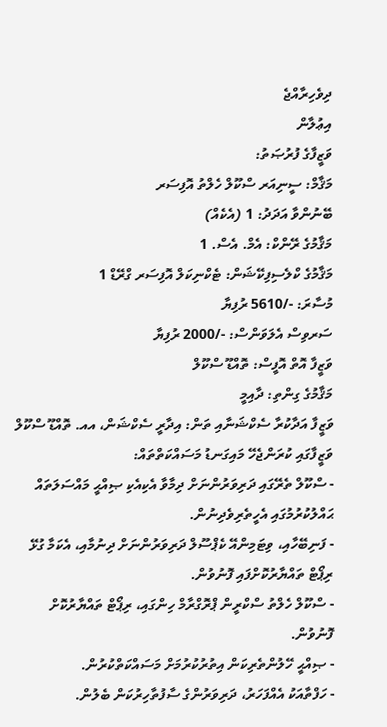ދިވެހިރާއްޖެ
އިޢުލާން
ވަޒީފާގެ ފުރުޞަތު:
މަޤާމް: ސީނިއަރ ސްކޫލް ހެލްތު އޮފިސަރ
ބޭނުންވާ އަދަދު: 1 (އެކެއް)
މަޤާމުގެ ރޭންކް: އެމް. އެސް. 1
މަޤާމުގެ ކްލެސިފިކޭޝަން: ޓެކްނިކަލް އޮފިސަރ ގްރޭޑް 1
މުސާރަ: -/5610 ރުފިޔާ
ސަރވިސް އެލަވަންސް: -/2000 ރުފިޔާ
ވަޒީފާ އޮތް އޮފީސް: ތޮއްޑޫ ސްކޫލް
މަޤާމުގެ ގިންތި: ދާއިމީ
ވަޒީފާ އަދާކުރާ ސެކްޝަނާއި ތަން: އިދާރީ ސެކްޝަން، އއ. ތޮއްޑޫ ސްކޫލް
ވަޒީފާގައި ކުރަންޖެހޭ މައިގަނޑު މަސައްކަތްތައް:
- ސްކޫލް ތެރޭގައި ދަރިވަރުންނަށް ދިމާވާ އެކިއެކި ޞިއްޙީ މައްސަލަތައް ޙައްލުކުރުމުގައި އެހީތެރިވެދިނުން.
- ފަނިބޭހާއި، ވިޓަމިންއޭ ކެޕްސޫލް ދަރިވަރުންނަށް ދިނުމާއި، އެކަމާ ގުޅޭ ރިޕޯޓް ތައްޔާރުކޮށްފައި ފޮނުވުން.
- ސްކޫލް ހެލްތު ސްކްރީން ޕްރޮގްރާމް ހިންގައި، ރިޕޯޓް ތައްޔާރުކޮށް ފޮނުވުން.
- ޞިއްޙީ ހޭލުންތެރިކަން އިތުރުކުރުމަށް މަސައްކަތްކުރުން.
- ހަފްތާއަކު އެއްފަހަރު، ދަރިވަރުންގެ ސާފުތާހިރުކަން ބެލުން.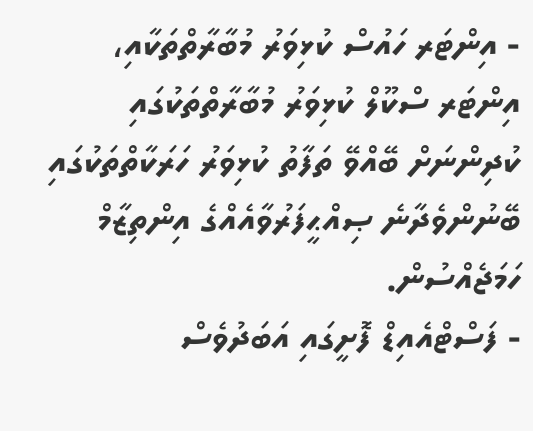- އިންޓަރ ހައުސް ކުޅިވަރު މުބާރާތްތަކާއި، އިންޓަރ ސްކޫލް ކުޅިވަރު މުބާރާތްތަކުގައި ކުދިންނަށް ބޭއްވޭ ތަފާތު ކުޅިވަރު ހަރަކާތްތަކުގައި ބޭނުންވެދާނެ ޞިއްޙީފަރުވާއެއްގެ އިންތިޒާމް ހަމަޖެއްސުން.
- ފަސްޓްއެއިޑް ފޮށީގައި އަބަދުވެސް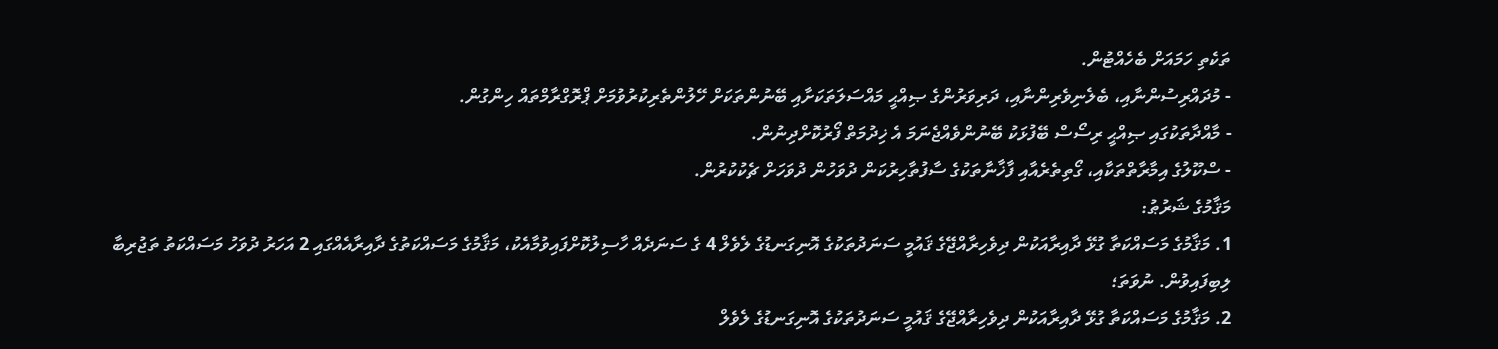ތަކެތި ހަމައަށް ބެހެއްޓުން.
- މުދައްރިސުންނާއި، ބެލެނިވެރިންނާއި، ދަރިވަރުންގެ ޞިއްޙީ މައްސަލަތަކަށާއި ބޭނުންތަކަށް ހޭލުންތެރިކުރުވުމަށް ޕްރޮގްރާމްތައް ހިންގުން.
- މާއްދާތަކުގައި ޞިއްޙީ ރިސޯސް ބޭފުޅަކު ބޭނުންވެއްޖެނަމަ އެ ޚިދުމަތް ފޯރުކޮށްދިނުން.
- ސްކޫލުގެ އިމާރާތްތަކާއި، ގޯތިތެރެއާއި ފާޚާނާތަކުގެ ސާފުތާހިރުކަން ދުވަހުން ދުވަހަށް ޗެކުކުރުން.
މަޤާމުގެ ޝަރުޠު:
1. މަޤާމުގެ މަސައްކަތާ ގުޅޭ ދާއިރާއަކުން ދިވެހިރާއްޖޭގެ ޤައުމީ ސަނަދުތަކުގެ އޮނިގަނޑުގެ ލެވެލް 4 ގެ ސަނަދެއް ހާސިލުކޮށްފައިވުމާއެކު، މަޤާމުގެ މަސައްކަތުގެ ދާއިރާއެއްގައި 2 އަހަރު ދުވަހު މަސައްކަތު ތަޖުރިބާ ލިބިފައިވުން. ނުވަތަ؛
2. މަޤާމުގެ މަސައްކަތާ ގުޅޭ ދާއިރާއަކުން ދިވެހިރާއްޖޭގެ ޤައުމީ ސަނަދުތަކުގެ އޮނިގަނޑުގެ ލެވެލް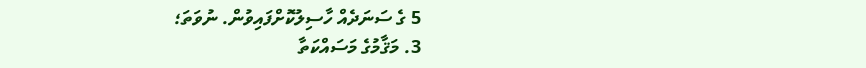5 ގެ ސަނަދެއް ހާސިލުކޮށްފައިވުން. ނުވަތަ؛
3. މަޤާމުގެ މަސައްކަތާ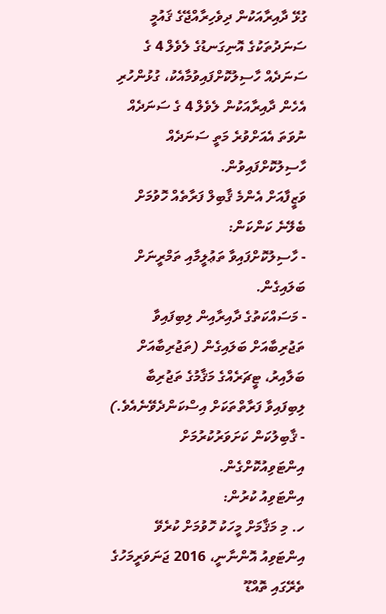ގުޅޭ ދާއިރާއަކުން ދިވެހިރާއްޖޭގެ ޤައުމީ ސަނަދުތަކުގެ އޮނިގަނޑުގެ ލެވެލް 4 ގެ ސަނަދެއް ހާސިލުކޮށްފައިވުމާއެކު، ގުޅުންހުރި އެހެން ދާއިރާއަކުން ލެވެލް 4 ގެ ސަނަދެއް ނުވަތަ އެއަށްވުރެ މަތީ ސަނަދެއް ހާސިލުކޮށްފައިވުން.
ވަޒީފާއަށް އެންމެ ޤާބިލް ފަރާތެއް ހޮވުމަށް ބެލޭނެ ކަންކަން:
- ހާސިލުކޮށްފައިވާ ތަޢުލީމާއި ތަމްރީނަށް ބަލައިގެން.
- މަސައްކަތުގެ ދާއިރާއިން ލިބިފައިވާ ތަޖުރިބާއަށް ބަލައިގެން (ތަޖުރިބާއަށް ބަލާއިރު، ޓީޗަރެއްގެ މަޤާމުގެ ތަޖުރިބާ ލިބިފައިވާ ފަރާތްތަކަށް އިސްކަންދެވޭނެއެވެ.)
- ޤާބިލުކަން ކަށަވަރުކުރުމަށް އިންޓަވިއުކޮށްގެން.
އިންޓަވިއު ކުރުން:
ހ. މި މަޤާމަށް މީހަކު ހޮވުމަށް ކުރެވޭ އިންޓަވިއު އޮންނާނީ، 2016 ޖަނަވަރީމަހުގެ ތެރޭގައި ތޮއްޑޫ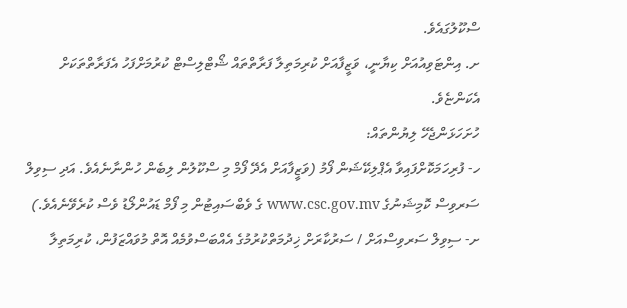ސްކޫލުގައެވެ.
ށ. އިންޓަވިއުއަށް ކިޔާނީ، ވަޒީފާއަށް ކުރިމަތިލާ ފަރާތްތައް ޝޯޓްލިސްޓް ކުރުމަށްފަހު އެފަރާތްތަކަށް އެކަންޏެވެ.
ހުށަހަޅަންޖެހޭ ލިޔުންތައް:
ހ- ފުރިހަމަކޮށްފައިވާ އެޕްލިކޭޝަން ފޯމު (ވަޒީފާއަށް އެދޭ ފޯމް މި ސްކޫލުން ލިބެން ހުންނާނެއެވެ. އަދި ސިވިލް ސަރވިސް ކޮމިޝަނުގެ www.csc.gov.mv ގެ ވެބްސައިޓުން މި ފޯމް ޑައުންލޯޑު ވެސް ކުރެވޭނެއެވެ.)
ށ- ސިވިލް ސަރވިސްއަށް / ސަރުކާރަށް ޚިދުމަތްކުރުމުގެ އެއްބަސްވުމެއް އޮތް މުވައްޒަފުން، ކުރިމަތިލާ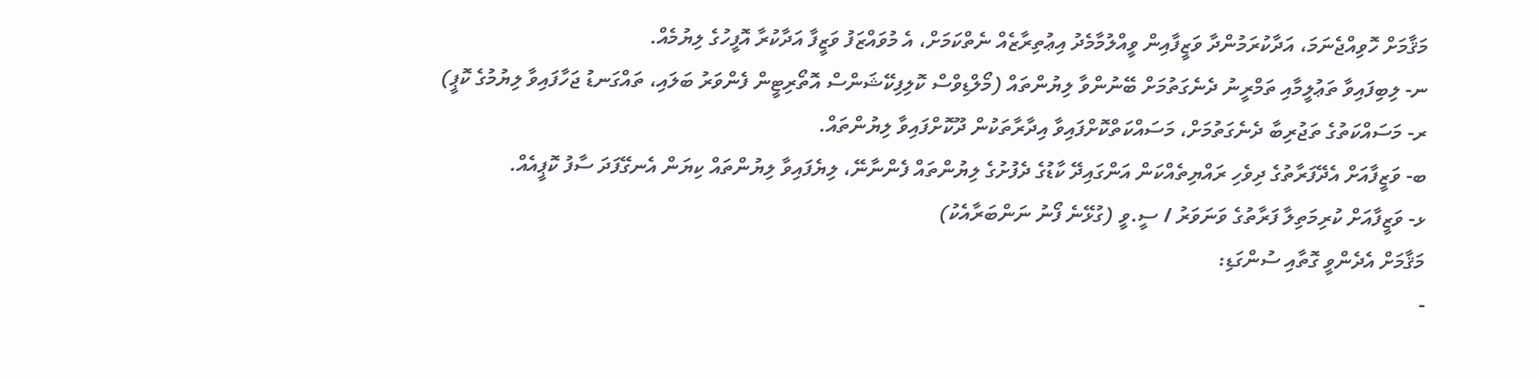މަޤާމަށް ހޮވިއްޖެނަމަ، އަދާކުރަމުންދާ ވަޒީފާއިން ވީއްލުމާމެދު އިޢުތިރާޒެއް ނެތްކަމަށް، އެ މުވައްޒަފު ވަޒީފާ އަދާކުރާ އޮފީހުގެ ލިޔުމެއް.
ނ- ލިބިފައިވާ ތަޢުލީމާއި ތަމްރީނު ދެނެގަތުމަށް ބޭނުންވާ ލިޔުންތައް (މޯލްޑިވްސް ކޮލިފިކޭޝަންސް އޮތޯރިޓީން ފެންވަރު ބަލައި، ތައްގަނޑު ޖަހާފައިވާ ލިޔުމުގެ ކޮޕީ)
ރ- މަސައްކަތުގެ ތަޖުރިބާ ދެނެގަތުމަށް، މަސައްކަތްކޮށްފައިވާ އިދާރާތަކުން ދޫކޮށްފައިވާ ލިޔުންތައް.
ބ- ވަޒީފާއަށް އެދޭފަރާތުގެ ދިވެހި ރައްޔިތެއްކަން އަންގައިދޭ ކާޑުގެ ދެފުށުގެ ލިޔުންތައް ފެންނާނޭ، ލިޔެފައިވާ ލިޔުންތައް ކިޔަން އެނގޭފަދަ ސާފު ކޮޕީއެއް.
ޅ- ވަޒީފާއަށް ކުރިމަތިލާ ފަރާތުގެ ވަނަވަރު / ސީ.ވީ (ގުޅޭނެ ފޯނު ނަންބަރާއެކު)
މަޤާމަށް އެދެންވީ ގޮތާއި ސުންގަޑި:
-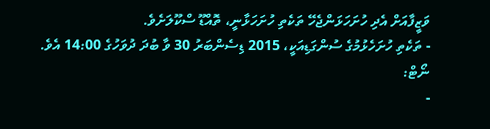ވަޒީފާއަށް އެދި ހުށަހަޅަންޖެހޭ ތަކެތި ހުށަހަޅާނީ، ތޮއްޑޫ ސްކޫލަށެވެ.
- ތަކެތި ހުށަހެޅުމުގެ ސުންގަޑިއަކީ، 2015 ޑިސެންބަރު 30 ވާ ބުދަ ދުވަހުގެ 14:00 އެވެ.
ނޯޓް:
-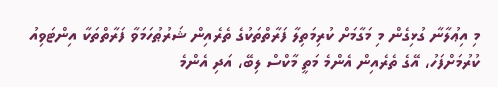މި އިޢުލާނާ ގުޅިގެން މި މަގާމަށް ކުރިމަތިލާ ފަރާތްތަކުގެ ތެރެއިން ޝަރުޠުހަމަވާ ފަރާތްތަކާ އިންޓަވިއު ކުރުމަށްފަހު، އޭގެ ތެރެއިން އެންމެ މަތީ މާކްސް ލިބޭ، އަދި އެންމެ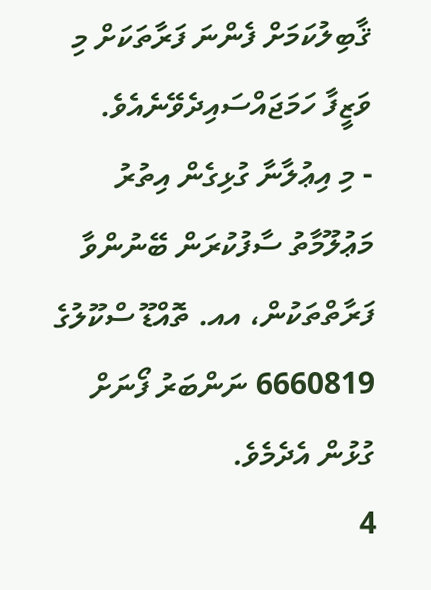ޤާބިލުކަމަށް ފެންނަ ފަރާތަކަށް މި ވަޒީފާ ހަމަޖައްސައިދެވޭނެއެވެ.
- މި އިޢުލާނާ ގުޅިގެން އިތުރު މަޢުލޫމާތު ސާފުކުރަން ބޭނުންވާ ފަރާތްތަކުން، އއ. ތޮއްޑޫ ސްކޫލުގެ 6660819 ނަންބަރު ފޯނަށް ގުޅުން އެދެމެވެ.
4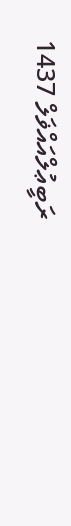ރަބީޢުލްއައްޥަލް 1437